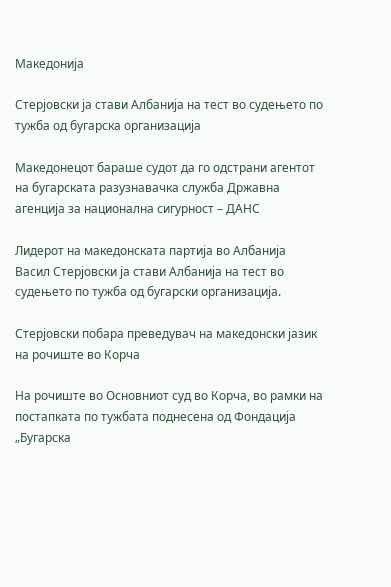Македонија

Стерјовски ја стави Албанија на тест во судењето по тужба од бугарска организација

Македонецот бараше судот да го одстрани агентот на бугарската разузнавачка служба Државна агенција за национална сигурност – ДАНС

Лидерот на македонската партија во Албанија Васил Стерјовски ја стави Албанија на тест во судењето по тужба од бугарски организација.

Стерјовски побара преведувач на македонски јазик на рочиште во Корча

На рочиште во Основниот суд во Корча, во рамки на постапката по тужбата поднесена од Фондација „Бугарска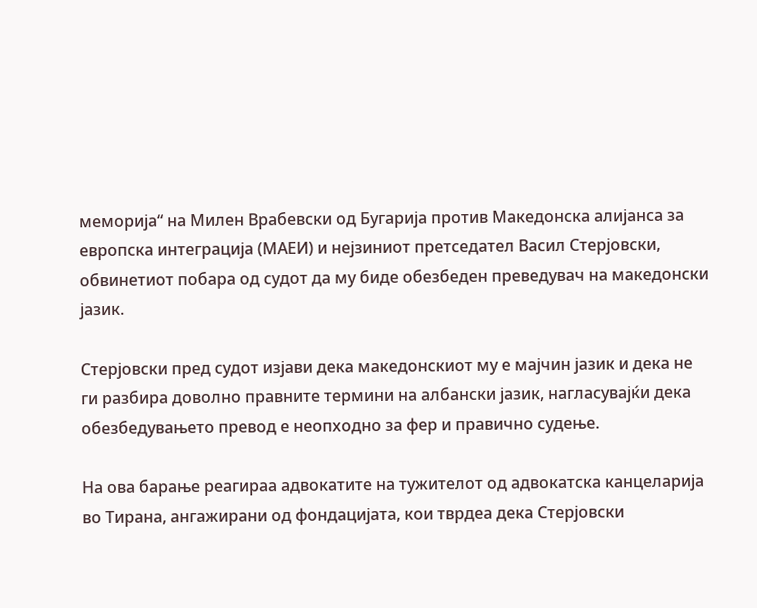меморија“ на Милен Врабевски од Бугарија против Македонска алијанса за европска интеграција (МАЕИ) и нејзиниот претседател Васил Стерјовски, обвинетиот побара од судот да му биде обезбеден преведувач на македонски јазик.

Стерјовски пред судот изјави дека македонскиот му е мајчин јазик и дека не ги разбира доволно правните термини на албански јазик, нагласувајќи дека обезбедувањето превод е неопходно за фер и правично судење.

На ова барање реагираа адвокатите на тужителот од адвокатска канцеларија во Тирана, ангажирани од фондацијата, кои тврдеа дека Стерјовски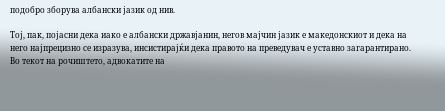подобро зборува албански јазик од нив.

Тој, пак, појасни дека иако е албански државјанин, негов мајчин јазик е македонскиот и дека на него најпрецизно се изразува, инсистирајќи дека правото на преведувач е уставно загарантирано.
Во текот на рочиштето, адвокатите на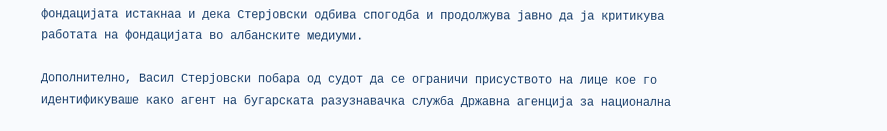фондацијата истакнаа и дека Стерјовски одбива спогодба и продолжува јавно да ја критикува работата на фондацијата во албанските медиуми.

Дополнително, Васил Стерјовски побара од судот да се ограничи присуството на лице кое го идентификуваше како агент на бугарската разузнавачка служба Државна агенција за национална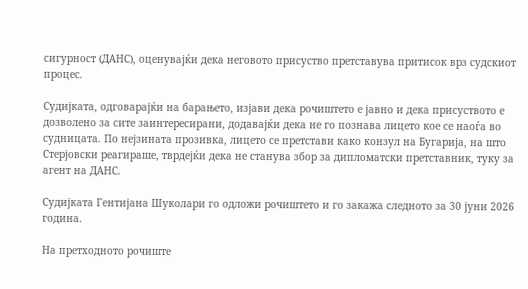сигурност (ДАНС), оценувајќи дека неговото присуство претставува притисок врз судскиот процес.

Судијката, одговарајќи на барањето, изјави дека рочиштето е јавно и дека присуството е дозволено за сите заинтересирани, додавајќи дека не го познава лицето кое се наоѓа во судницата. По нејзината прозивка, лицето се претстави како конзул на Бугарија, на што Стерјовски реагираше, тврдејќи дека не станува збор за дипломатски претставник, туку за агент на ДАНС.

Судијката Гентијана Шуколари го одложи рочиштето и го закажа следното за 30 јуни 2026 година.

На претходното рочиште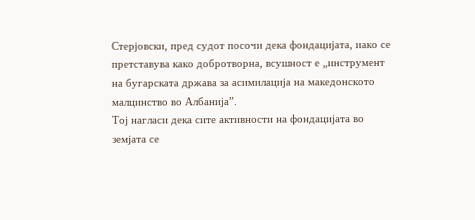Стерјовски, пред судот посочи дека фондацијата, иако се претставува како добротворна, всушност е „инструмент на бугарската држава за асимилација на македонското малцинство во Албанија”.
Тој нагласи дека сите активности на фондацијата во земјата се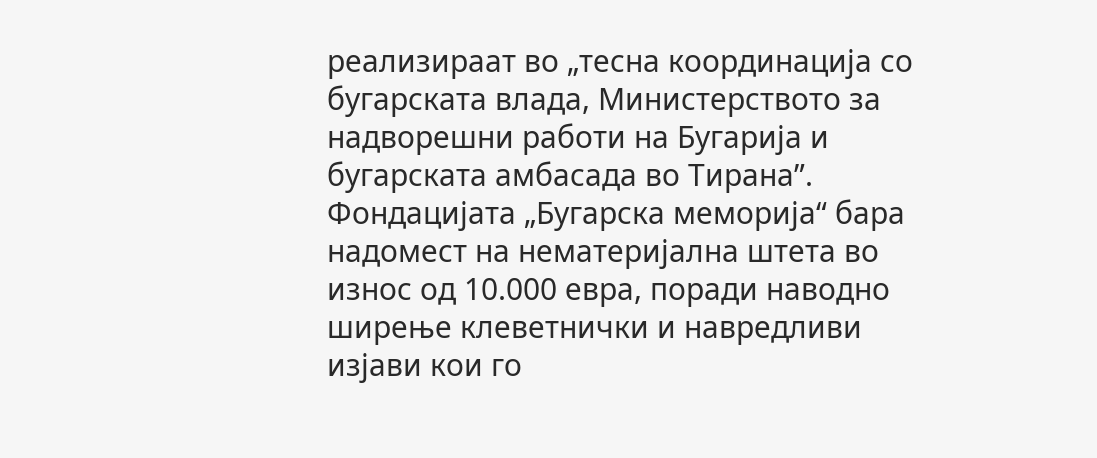реализираат во „тесна координација со бугарската влада, Министерството за надворешни работи на Бугарија и бугарската амбасада во Тирана”.
Фондацијата „Бугарска меморија“ бара надомест на нематеријална штета во износ од 10.000 евра, поради наводно ширење клеветнички и навредливи изјави кои го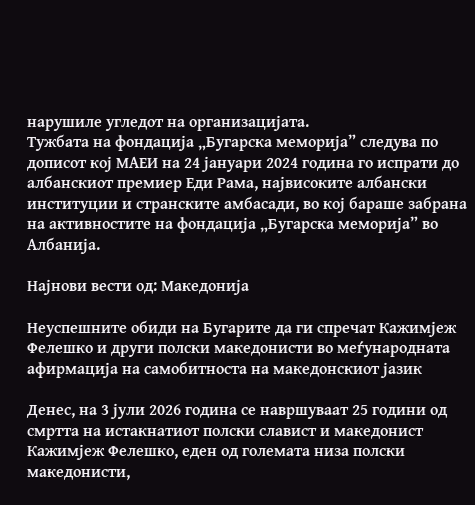нарушиле угледот на организацијата.
Тужбата на фондација „Бугарска меморија” следува по дописот кој МАЕИ на 24 јануари 2024 година го испрати до албанскиот премиер Еди Рама, највисоките албански институции и странските амбасади, во кој бараше забрана на активностите на фондација „Бугарска меморија” во Албанија.

Најнови вести од: Македонија

Неуспешните обиди на Бугарите да ги спречат Кажимјеж Фелешко и други полски македонисти во меѓународната афирмација на самобитноста на македонскиот јазик

Денес, на 3 јули 2026 година се навршуваат 25 години од смртта на истакнатиот полски славист и македонист Кажимјеж Фелешко, еден од големата низа полски македонисти,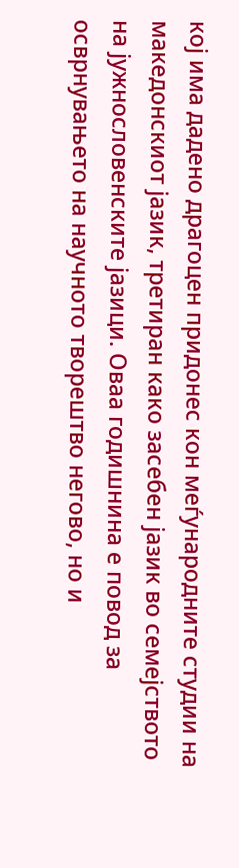кој има дадено драгоцен придонес кон меѓународните студии на македонскиот јазик, третиран како засебен јазик во семејството на јужнословенските јазици. Оваа годишнина е повод за осврнувањето на научното творештво негово, но и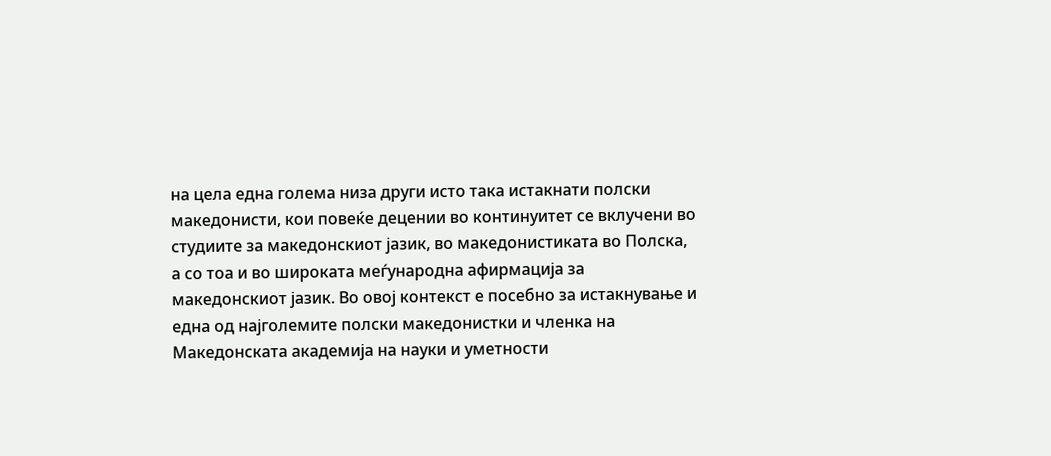на цела една голема низа други исто така истакнати полски македонисти, кои повеќе децении во континуитет се вклучени во студиите за македонскиот јазик, во македонистиката во Полска, а со тоа и во широката меѓународна афирмација за македонскиот јазик. Во овој контекст е посебно за истакнување и една од најголемите полски македонистки и членка на Македонската академија на науки и уметности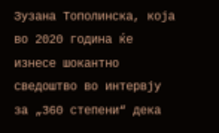Зузана Тополинска, која во 2020 година ќе изнесе шокантно сведоштво во интервју за „360 степени“ дека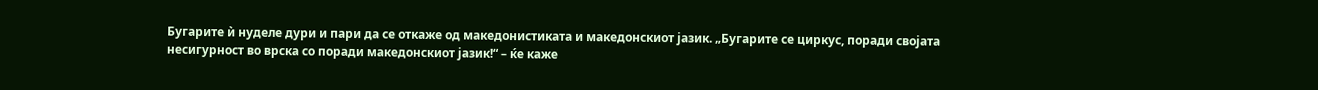Бугарите ѝ нуделе дури и пари да се откаже од македонистиката и македонскиот јазик. „Бугарите се циркус, поради својата несигурност во врска со поради македонскиот јазик!“ – ќе каже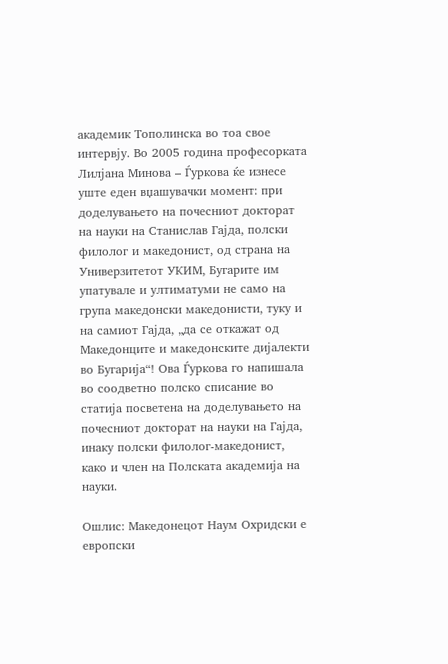академик Тополинска во тоа свое интервју. Во 2005 година професорката Лилјана Минова – Ѓуркова ќе изнесе уште еден вџашувачки момент: при доделувањето на почесниот докторат на науки на Станислав Гајда, полски филолог и македонист, од страна на Универзитетот УКИМ, Бугарите им упатувале и ултиматуми не само на група македонски македонисти, туку и на самиот Гајда, „да се откажат од Македонците и македонските дијалекти во Бугарија“! Ова Ѓуркова го напишала во соодветно полско списание во статија посветена на доделувањето на почесниот докторат на науки на Гајда, инаку полски филолог-македонист, како и член на Полската академија на науки.

Ошлис: Македонецот Наум Охридски е европски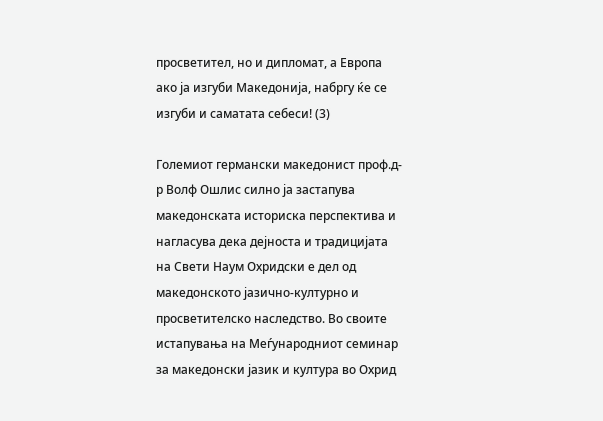просветител, но и дипломат, а Европа ако ја изгуби Македонија, набргу ќе се изгуби и саматата себеси! (3)

Големиот германски македонист проф.д-р Волф Ошлис силно ја застапува македонската историска перспектива и нагласува дека дејноста и традицијата на Свети Наум Охридски е дел од македонското јазично-културно и просветителско наследство. Во своите истапувања на Меѓународниот семинар за македонски јазик и култура во Охрид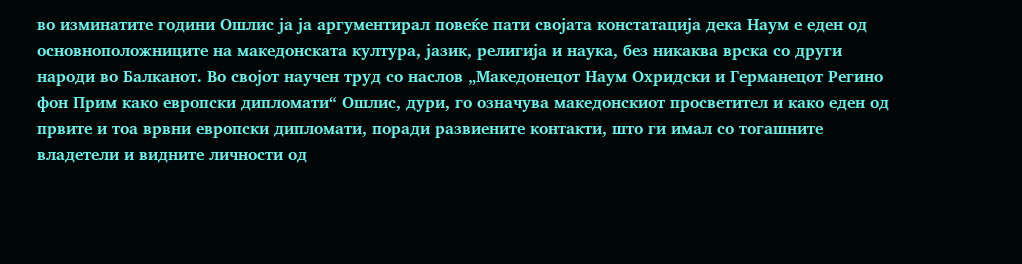во изминатите години Ошлис ја ја аргументирал повеќе пати својата констатација дека Наум е еден од основноположниците на македонската култура, јазик, религија и наука, без никаква врска со други народи во Балканот. Во својот научен труд со наслов „Македонецот Наум Охридски и Германецот Регино фон Прим како европски дипломати“ Ошлис, дури, го означува македонскиот просветител и како еден од првите и тоа врвни европски дипломати, поради развиените контакти, што ги имал со тогашните владетели и видните личности од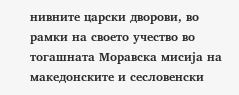нивните царски дворови, во рамки на своето учество во тогашната Моравска мисија на македонските и сесловенски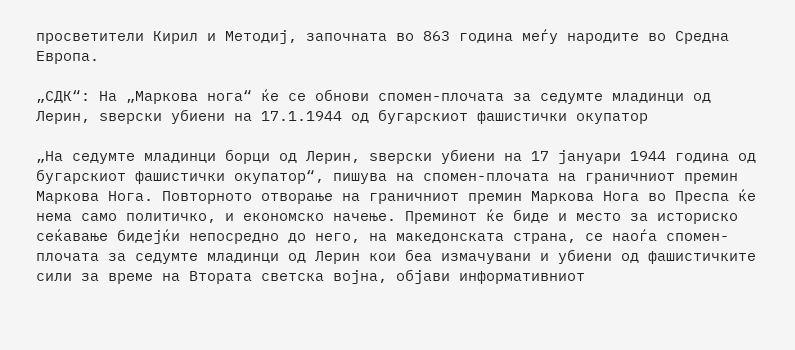просветители Кирил и Методиј, започната во 863 година меѓу народите во Средна Европа.

„СДК“: На „Маркова нога“ ќе се обнови спомен-плочата за седумте младинци од Лерин, ѕверски убиени на 17.1.1944 од бугарскиот фашистички окупатор

„На седумте младинци борци од Лерин, ѕверски убиени на 17 јануари 1944 година од бугарскиот фашистички окупатор“, пишува на спомен-плочата на граничниот премин Маркова Нога. Повторното отворање на граничниот премин Маркова Нога во Преспа ќе нема само политичко, и економско начење. Преминот ќе биде и место за историско сеќавање бидејќи непосредно до него, на македонската страна, се наоѓа спомен-плочата за седумте младинци од Лерин кои беа измачувани и убиени од фашистичките сили за време на Втората светска војна, објави информативниот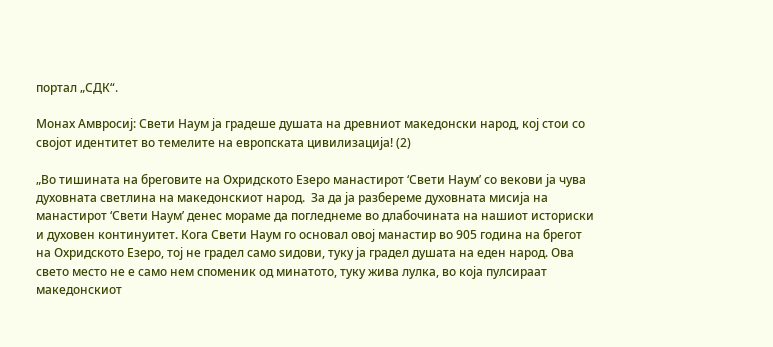портал „СДК“.

Монах Амвросиј: Свети Наум ја градеше душата на древниот македонски народ, кој стои со својот идентитет во темелите на европската цивилизација! (2)

„Во тишината на бреговите на Охридското Езеро манастирот ‘Свети Наум’ со векови ја чува духовната светлина на македонскиот народ.  За да ја разбереме духовната мисија на манастирот ‘Свети Наум’ денес мораме да погледнеме во длабочината на нашиот историски и духовен континуитет. Кога Свети Наум го основал овој манастир во 905 година на брегот на Охридското Езеро, тој не градел само ѕидови, туку ја градел душата на еден народ. Ова свето место не е само нем споменик од минатото, туку жива лулка, во која пулсираат македонскиот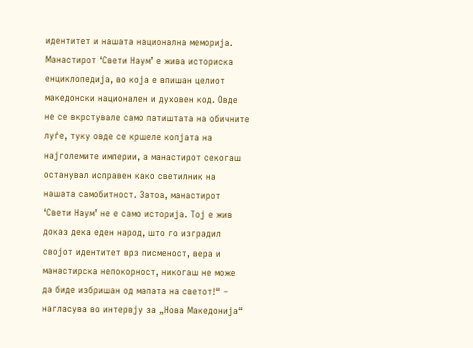идентитет и нашата национална меморија. Манастирот ‘Свети Наум’ е жива историска енциклопедија, во која е впишан целиот македонски национален и духовен код. Овде не се вкрстувале само патиштата на обичните луѓе, туку овде се кршеле копјата на најголемите империи, а манастирот секогаш останувал исправен како светилник на нашата самобитност. Затоа, манастирот ‘Свети Наум’ не е само историја. Тој е жив доказ дека еден народ, што го изградил својот идентитет врз писменост, вера и манастирска непокорност, никогаш не може да биде избришан од мапата на светот!“ – нагласува во интервју за „Нова Македонија“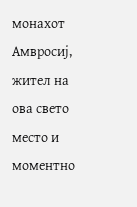монахот Амвросиј, жител на ова свето место и моментно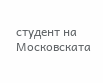студент на Московската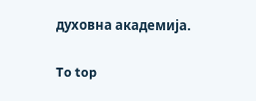духовна академија.

To top